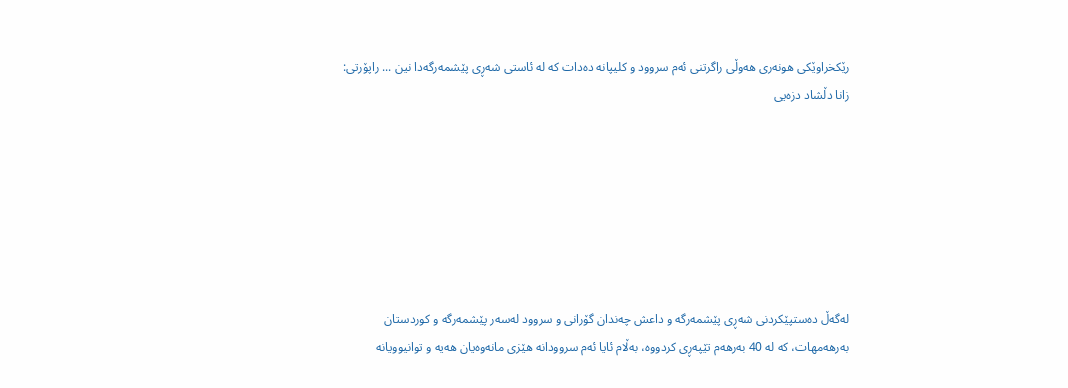رێكخراوێكی هونه‌ری هه‌وڵی راگرتنی ئه‌م سروود و كلیپانه‌ ده‌دات كه‌ له‌ ئاستی شه‌ڕی پێشمه‌رگه‌دا نین ... راپۆرتی: زانا دڵشاد دزه‌یی







له‌گه‌ڵ ده‌ستپێكردنی شه‌ڕی پێشمه‌رگه‌ و داعش چه‌ندان گۆرانی و سروود له‌سه‌ر پێشمه‌رگه‌ و كوردستان به‌رهه‌مهات، كه‌ له‌ 40 به‌رهه‌م تێپه‌ڕی كردووه‌، به‌ڵام ئایا ئه‌م سروودانه‌ هێزی مانه‌وه‌یان هه‌یه‌ و توانیوویانه‌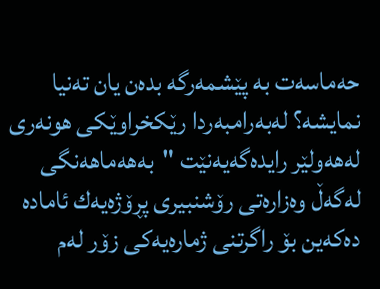حه‌ماسه‌ت به‌ پێشمه‌رگه‌ بده‌ن یان ته‌نیا نمایشه‌؟ له‌به‌رامبه‌ردا رێكخراوێكی هونه‌ری له‌هه‌ولێر رایده‌گه‌یه‌نێت "به‌هه‌ماهه‌نگی له‌گه‌ڵ وه‌زاره‌تی رۆشنبیری پڕۆژه‌یه‌ك ئاماده‌ ده‌كه‌ین بۆ راگرتنی ژماره‌یه‌كی زۆر له‌م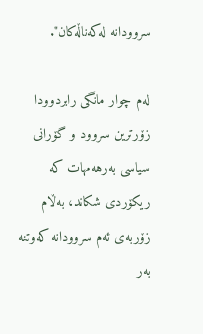سروودانه‌ له‌كه‌ناڵه‌كان".

له‌م چوار مانگی رابردوودا زۆرترین سروود و گۆرانی سیاسی به‌رهه‌مهات كه‌ ریكۆردی شكاند، به‌ڵام زۆربه‌ی ئه‌م سروودانه‌ كه‌وتنه‌ به‌ر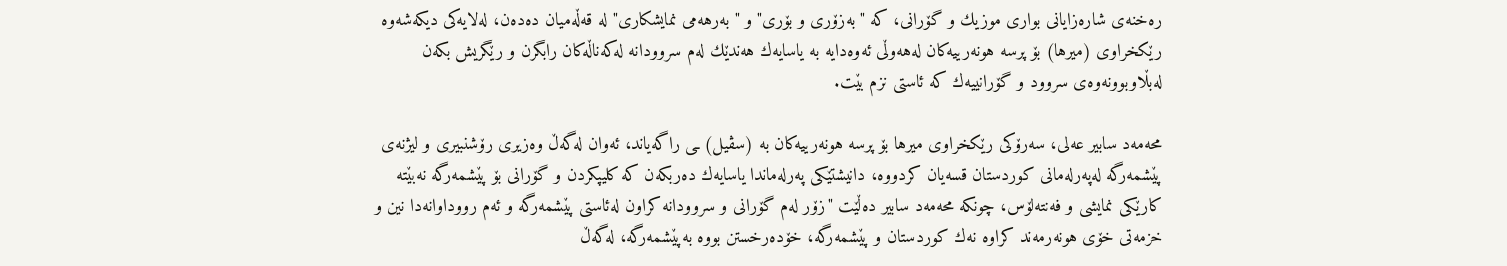ره‌خنه‌ی شاره‌زایانی بواری موزیك و گۆرانی، كه‌ "به‌زۆری و بۆری" و "به‌رهه‌می نمایشكاری" له‌ قه‌ڵه‌میان ده‌ده‌ن، له‌لایه‌كی دیكه‌شه‌وه‌ رێكخراوی (میرها) بۆ پرسه‌ هونه‌رییه‌كان له‌هه‌وڵی ئه‌وه‌دایه‌ به‌ یاسایه‌ك هه‌ندێك له‌م سروودانه‌ له‌كه‌ناڵه‌كان رابگرن و رێگریش بكه‌ن له‌بڵاوبوونه‌وه‌ی سروود و گۆرانییه‌ك كه‌ ئاستی نزم بێت.

محه‌مه‌د سابیر عه‌لی، سه‌رۆكی رێكخراوی میرها بۆ پرسه‌ هونه‌رییه‌كان به‌ (سڤیل) ـی راگه‌یاند، ئه‌وان له‌گه‌ڵ وه‌زیری رۆشنبیری و لیژنه‌ی پێشمه‌رگه‌ له‌په‌رله‌مانی كوردستان قسه‌یان كردووه‌، دانیشتێكی په‌رله‌ماندا یاسایه‌ك ده‌ربكه‌ن كه‌ كلیپكردن و گۆرانی بۆ پێشمه‌رگه‌ نه‌بێته‌ كارێكی نمایشی و فه‌نته‌لۆس، چونكه‌ محه‌مه‌د سابیر ده‌ڵێت "زۆر له‌م گۆرانی و سروودانه‌ كراون له‌ئاستی پێشمه‌رگه‌ و ئه‌م رووداوانه‌دا نین و خزمه‌تی خۆی هونه‌رمه‌ند كراوه‌ نه‌ك كوردستان و پێشمه‌رگه‌، خۆده‌رخستن بووه‌ به‌پێشمه‌رگه‌، له‌گه‌ڵ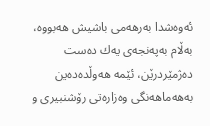ئه‌وه‌شدا به‌رهه‌می باشیش هه‌بووه‌، به‌ڵام به‌په‌نجه‌ی یه‌ك ده‌ست ده‌ژمێردرێن، ئێمه‌ هه‌وڵده‌ده‌ین به‌هه‌ماهه‌نگی وه‌زاره‌تی رۆشنبیری و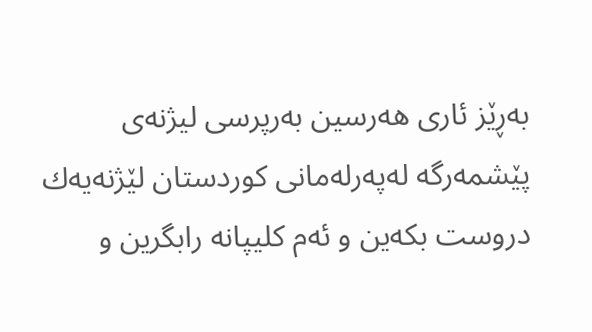به‌ڕێز ئاری هه‌رسین به‌رپرسی لیژنه‌ی پێشمه‌رگه‌ له‌په‌رله‌مانی كوردستان لێژنه‌یه‌ك دروست بكه‌ین و ئه‌م كلیپانه‌ رابگرین و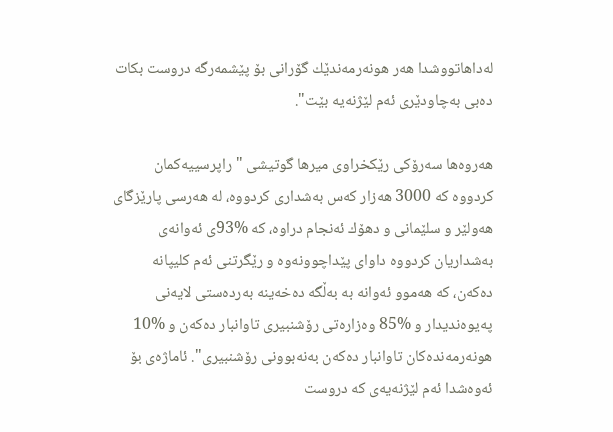له‌داهاتووشدا هه‌ر هونه‌رمه‌ندێك گۆرانی بۆ پێشمه‌رگه‌ دروست بكات ده‌بی به‌چاودێری ئه‌م لێژنه‌یه‌ بێت".

هه‌روه‌ها سه‌رۆكی رێكخراوی میرها گوتیشی "راپرسییه‌كمان كردووه‌ كه‌ 3000 هه‌زار كه‌س به‌شداری كردووه‌، له‌ هه‌رسی پارێزگای هه‌ولێر و سلێمانی و دهۆك ئه‌نجام دراوه‌، كه‌ %93ی ئه‌وانه‌ی به‌شداریان كردووه‌ داوای پێداچوونه‌وه‌ و رێگرتنی ئه‌م كلیپانه‌ ده‌كه‌ن، كه‌ هه‌موو ئه‌وانه‌ به‌ به‌ڵگه‌ ده‌خه‌ینه‌ به‌رده‌ستی لایه‌نی په‌یوه‌ندیدار و %85 وه‌زاره‌تی رۆشنبیری تاوانبار ده‌كه‌ن و %10 هونه‌رمه‌نده‌كان تاوانبار ده‌كه‌ن به‌نه‌بوونی رۆشنبیری". ئاماژه‌ی بۆ ئه‌وه‌شدا ئه‌م لێژنه‌یه‌ی كه‌ دروست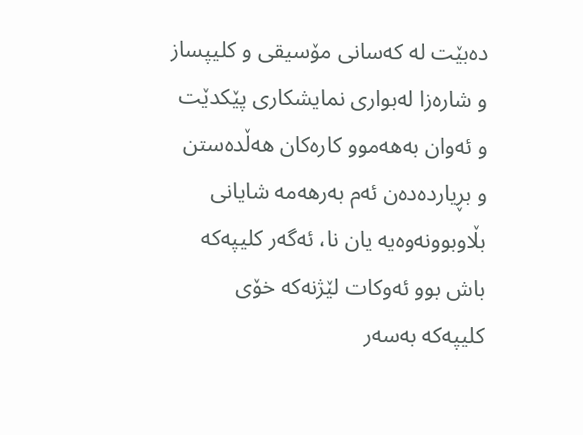ده‌بێت له‌ كه‌سانی مۆسیقی و كلیپساز و شاره‌زا له‌بواری نمایشكاری پێكدێت و ئه‌وان به‌هه‌موو كاره‌كان هه‌ڵده‌ستن و بڕیارده‌ده‌ن ئه‌م به‌رهه‌مه‌ شایانی بڵاوبوونه‌وه‌یه‌ یان نا، ئه‌گه‌ر كلیپه‌كه‌ باش بوو ئه‌وكات لێژنه‌كه‌ خۆی كلیپه‌كه‌ به‌سه‌ر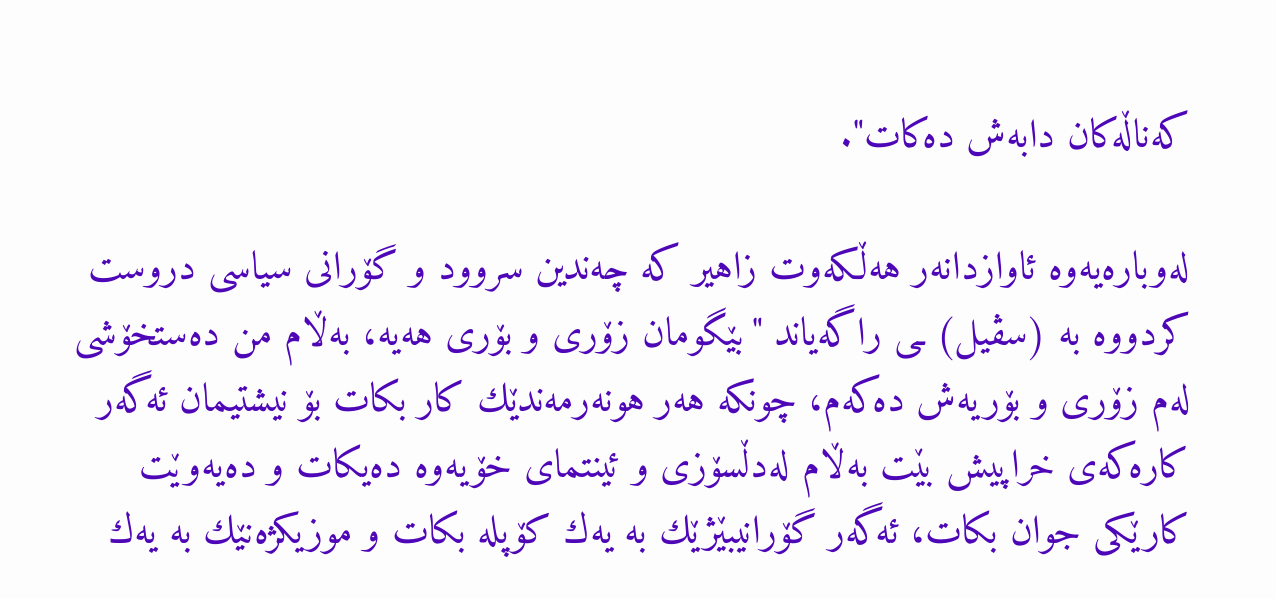كه‌ناڵه‌كان دابه‌ش ده‌كات".

له‌وباره‌یه‌وه‌ ئاوازدانه‌ر هه‌ڵكه‌وت زاهیر كه‌ چه‌ندین سروود و گۆرانی سیاسی دروست كردووه‌ به‌ (سڤیل) ـی راگه‌یاند "بێگومان زۆری و بۆری هه‌یه‌، به‌ڵام من ده‌ستخۆشی له‌م زۆری و بۆریه‌ش ده‌كه‌م، چونكه‌ هه‌ر هونه‌رمه‌ندێك كار بكات بۆ نیشتیمان ئه‌گه‌ر كاره‌كه‌ی خراپیش بێت به‌ڵام له‌دڵسۆزی و ئینتمای خۆیه‌وه‌ ده‌یكات و ده‌یه‌وێت كارێكی جوان بكات، ئه‌گه‌ر گۆرانیبێژێك به‌ یه‌ك كۆپله‌ بكات و موزیكژه‌نێك به‌ یه‌ك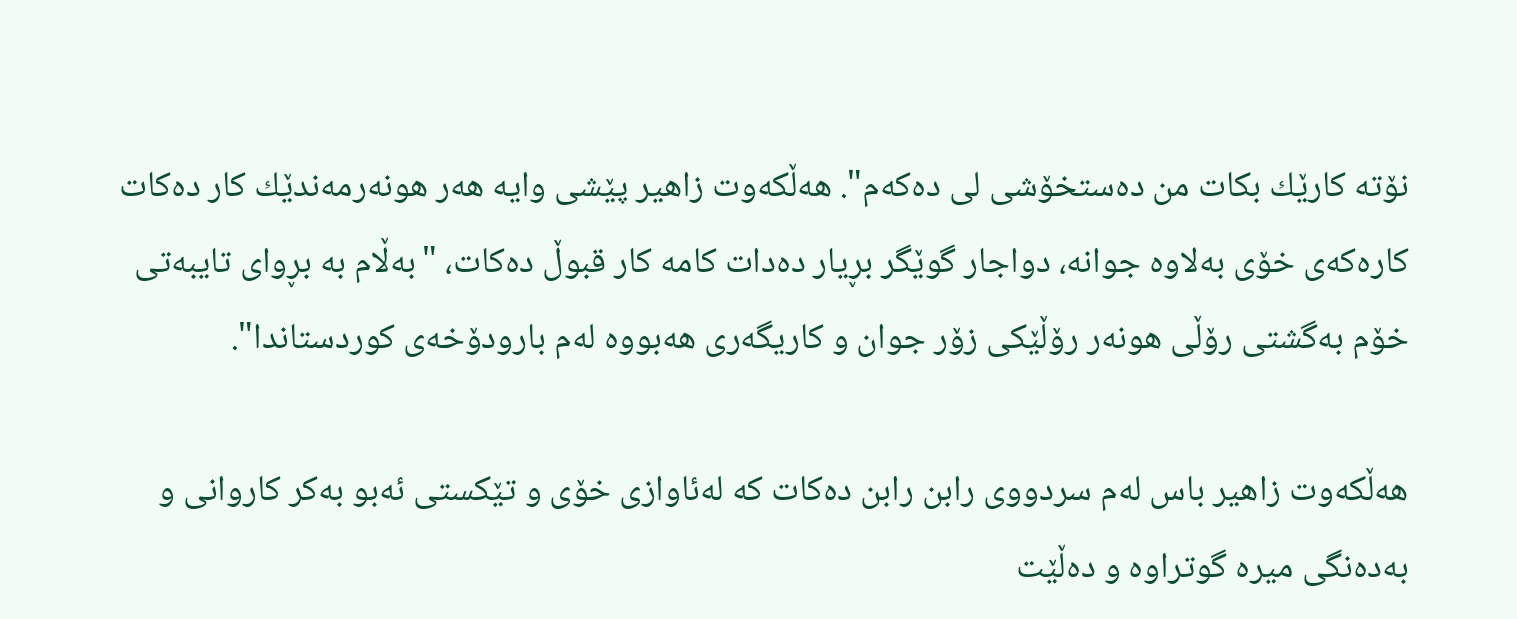نۆته‌ كارێك بكات من ده‌ستخۆشی لی ده‌كه‌م". هه‌ڵكه‌وت زاهیر پێشی وایه‌ هه‌ر هونه‌رمه‌ندێك كار ده‌كات كاره‌كه‌ی خۆی به‌لاوه‌ جوانه‌، دواجار گوێگر بڕیار ده‌دات كامه‌ كار قبوڵ ده‌كات، "به‌ڵام به‌ بڕوای تایبه‌تی خۆم به‌گشتی رۆڵی هونه‌ر رۆڵێكی زۆر جوان و كاریگه‌ری هه‌بووه‌ له‌م بارودۆخه‌ی كوردستاندا".

هه‌ڵكه‌وت زاهیر باس له‌م سردووی رابن رابن ده‌كات كه‌ له‌ئاوازی خۆی و تێكستی ئه‌بو به‌كر كاروانی و به‌ده‌نگی میره‌ گوتراوه‌ و ده‌ڵێت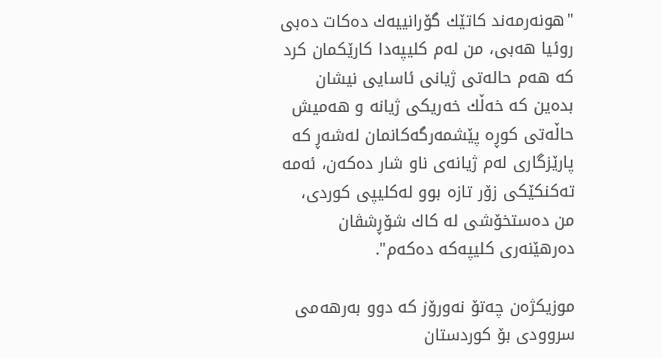"هونه‌رمه‌ند كاتێك گۆرانییه‌ك ده‌كات ده‌بی روئیا هه‌بی، من له‌م كلیپه‌دا كارێكمان كرد كه‌ هه‌م حاله‌تی ژیانی ئاسایی نیشان بده‌ین كه‌ خه‌ڵك خه‌ریكی ژیانه‌ و هه‌میش حاڵه‌تی كوڕه‌ پێشمه‌رگه‌كانمان له‌شه‌ڕ كه‌ پارێزگاری له‌م ژیانه‌ی ناو شار ده‌كه‌ن، ئه‌مه‌ ته‌كنكێكی زۆر تازه‌ بوو له‌كلیپی كوردی، من ده‌ستخۆشی له‌ كاك شۆڕشڤان ده‌رهێنه‌ری كلیپه‌كه‌ ده‌كه‌م".

موزیكژه‌ن چه‌تۆ نه‌ورۆز كه‌ دوو به‌رهه‌می سروودی بۆ كوردستان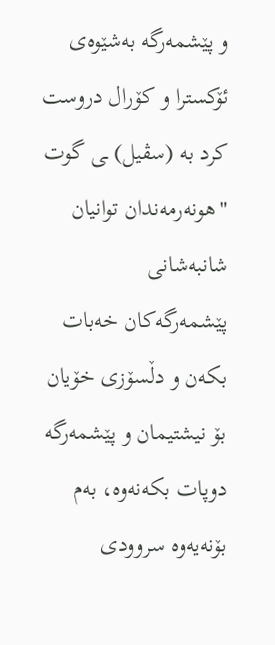و پێشمه‌رگه‌ به‌شێوه‌ی ئۆكسترا و كۆرال دروست كرد به‌ (سڤیل) ـی گوت "هونه‌رمه‌ندان توانیان شانبه‌شانی پێشمه‌رگه‌كان خه‌بات بكه‌ن و دڵسۆزی خۆیان بۆ نیشتیمان و پێشمه‌رگه‌ دوپات بكه‌نه‌وه‌، به‌م بۆنه‌یه‌وه‌ سروودی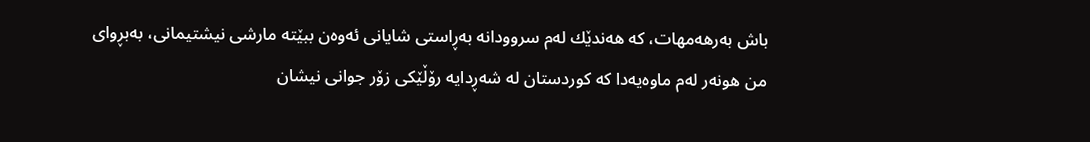باش به‌رهه‌مهات، كه‌ هه‌ندێك له‌م سروودانه‌ به‌ڕاستی شایانی ئه‌وه‌ن ببێته‌ مارشی نیشتیمانی، به‌بڕوای من هونه‌ر له‌م ماوه‌یه‌دا كه‌ كوردستان له‌ شه‌ڕدایه‌ رۆڵێكی زۆر جوانی نیشان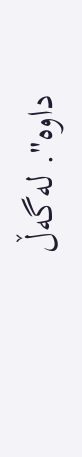داوه‌". له‌گه‌ڵ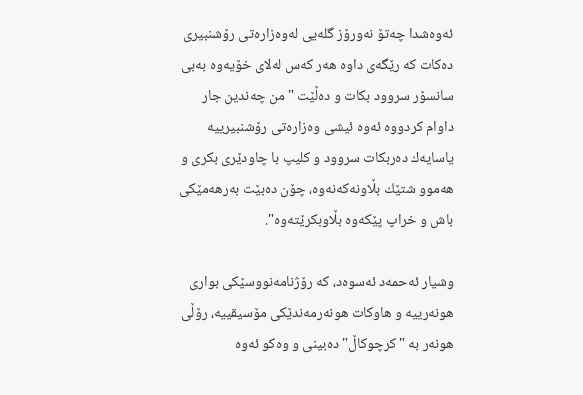ئه‌وه‌شدا چه‌تۆ نه‌ورۆز گله‌یی له‌وه‌زاره‌تی رۆشنبیری ده‌كات كه‌ رێگه‌ی داوه‌ هه‌ر كه‌س له‌لای خۆیه‌وه‌ به‌بی سانسۆر سروود بكات و ده‌ڵێت "من چه‌ندین جار داوام كردووه‌ ئه‌وه‌ ئیشی وه‌زاره‌تی رۆشنبیرییه‌ یاسایه‌ك ده‌ربكات سروود و كلیپ با چاودێری بكری و هه‌موو شتێك بڵاونه‌كه‌نه‌وه‌، چۆن ده‌بێت به‌رهه‌مێكی باش و خراپ پێكه‌وه‌ بڵاوبكرێته‌وه‌".

وشیار ئه‌حمه‌د ئه‌سوه‌د، كه‌ رۆژنامه‌نووسێكی بواری هونه‌رییه‌ و هاوكات هونه‌رمه‌ندێكی مۆسیقییه‌، رۆڵی هونه‌ر به‌ "كرچوكاڵ" ده‌بینی و وه‌كو ئه‌وه‌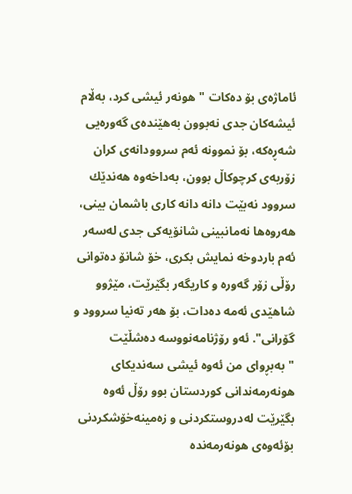ئاماژه‌ی بۆ ده‌كات "هونه‌ر ئیشی كرد، به‌ڵام ئیشه‌كان جدی نه‌بوون به‌هێنده‌ی گه‌وره‌یی شه‌ڕه‌كه‌، بۆ نموونه‌ ئه‌م سروودانه‌ی كران زۆربه‌ی كرچوكاڵ بوون، به‌داخه‌وه‌ هه‌ندێك سروود نه‌بێت دانه‌ دانه‌ كاری باشمان بینی، هه‌روه‌ها نه‌مانبینی شانۆیه‌كی جدی له‌سه‌ر ئه‌م باردوخه‌ نمایش بكری، خۆ شانۆ ده‌توانی رۆڵی زۆر گه‌وره‌ و كاریگه‌ر بگێرێت، مێژوو شاهێدی ئه‌مه‌ ده‌دات، بۆ هه‌ر ته‌نیا سروود و گۆرانی". ئه‌و رۆژنامه‌نووسه‌ ده‌شڵێت "به‌بڕوای من ئه‌وه‌ ئیشی سه‌ندیكای هونه‌رمه‌ندانی كوردستان بوو رۆڵ ئه‌وه‌ بگێرێت له‌دروستكردنی و زه‌مینه‌خۆشكردنی بۆئه‌وه‌ی هونه‌رمه‌نده‌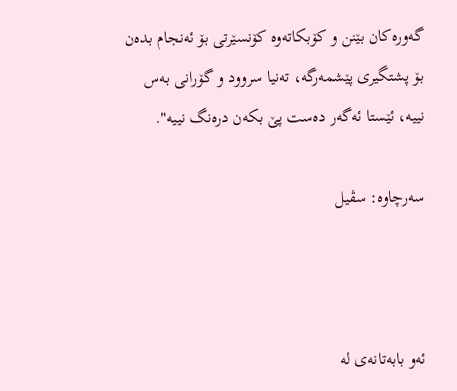گه‌وره‌كان بێنن و كۆبكاته‌وه‌ كۆنسێرتی بۆ ئه‌نجام بده‌ن بۆ پشتگیری پێشمه‌رگه‌، ته‌نیا سروود و گۆرانی به‌س نییه‌، ئێستا ئه‌گه‌ر ده‌ست پێ بكه‌ن دره‌نگ نییه‌".

سه‌رچاوه‌: سڤیل



ئه‌و بابه‌تانه‌ی له‌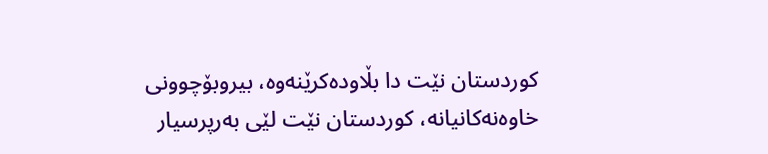کوردستان نێت دا بڵاوده‌کرێنه‌وه‌، بیروبۆچوونی خاوه‌نه‌کانیانه‌، کوردستان نێت لێی به‌رپرسیار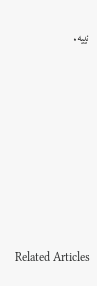نییه‌.









Related Articles